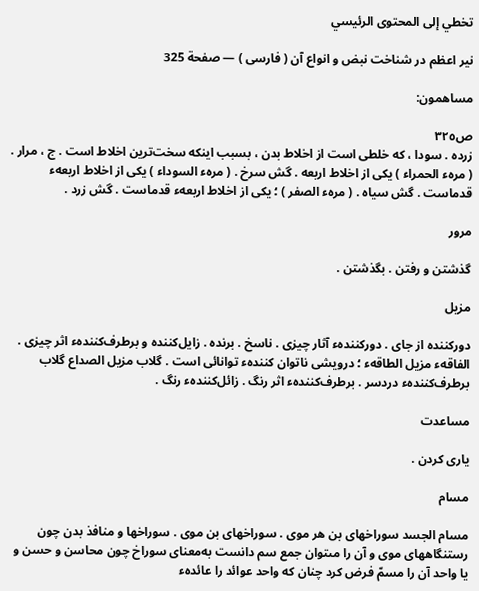تخطي إلى المحتوى الرئيسي

نير اعظم در شناخت نبض و انواع آن ( فارسى ) — صفحة 325

مساهمون:

ص٣٢٥
زرده . سودا ، كه خلطى است از اخلاط بدن ، بسبب اينكه سخت‌ترين اخلاط است . ج ، مرار . ( مرهء الحمراء ) يكى از اخلاط اربعه . گش سرخ . ( مرهء السوداء ) يكى از اخلاط اربعهء قدماست . گش سياه . ( مرهء الصفر ) ؛ يكى از اخلاط اربعهء قدماست . گش زرد .

مرور

گذشتن و رفتن . بگذشتن .

مزيل

دوركننده از جاى . دوركنندهء آثار چيزى . ناسخ . برنده . زايل‌كننده و برطرف‌كنندهء اثر چيزى . الفاقهء مزيل الطاقهء ؛ درويشى ناتوان كنندهء توانائى است . گلاب مزيل الصداع گلاب برطرف‌كنندهء دردسر . برطرف‌كنندهء اثر رنگ . زائل‌كنندهء رنگ .

مساعدت

يارى كردن .

مسام

مسام الجسد سوراخهاى بن هر موى . سوراخهاى بن موى . سوراخها و منافذ بدن چون رستنگاههاى موى و آن را مىتوان جمع سم دانست به‌معناى سوراخ چون محاسن و حسن و يا واحد آن را مسمّ فرض كرد چنان كه واحد عوائد را عائدهء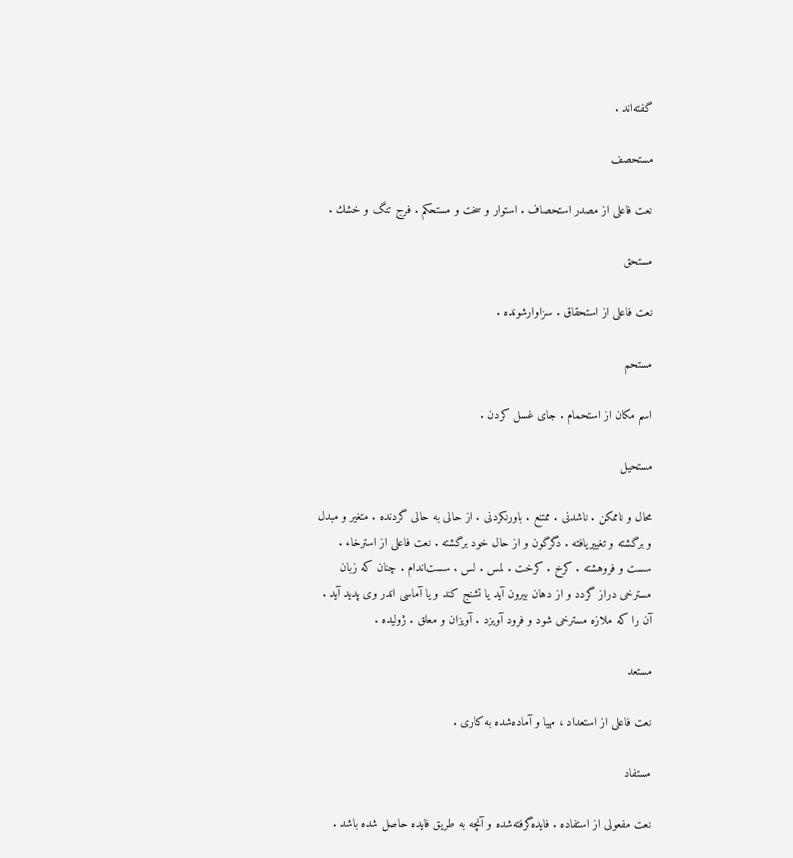گفته‌اند .

مستحصف

نعت فاعلى از مصدر استحصاف . استوار و سخت و مستحكم . فرج تنگ و خشك .

مستحق

نعت فاعلى از استحقاق . سزاوارشونده .

مستحم

اسم مكان از استحمام . جاى غسل كردن .

مستحيل

محال و ناممكن . ناشدنى . ممتنع . باورنكردنى . از حالى به حالى گردنده . متغير و مبدل و برگشته و تغييريافته . دگرگون و از حال خود برگشته . نعت فاعلى از استرخاء . سست و فروهشته . كرخ . كرخت . لمس . لس . سست‌اندام . چنان كه زبان مسترخى دراز گردد و از دهان بيرون آيد يا تشنج كند و يا آماسى اندر وى پديد آيد . آن را كه ملازه مسترخى شود و فرود آويزد . آويزان و معلق . ژوليده .

مستعد

نعت فاعلى از استعداد ، مهيا و آماده‌شده به كارى .

مستفاد

نعت مفعولى از استفاده . فايده‌گرفته‌شده و آنچه به طريق فايده حاصل شده باشد .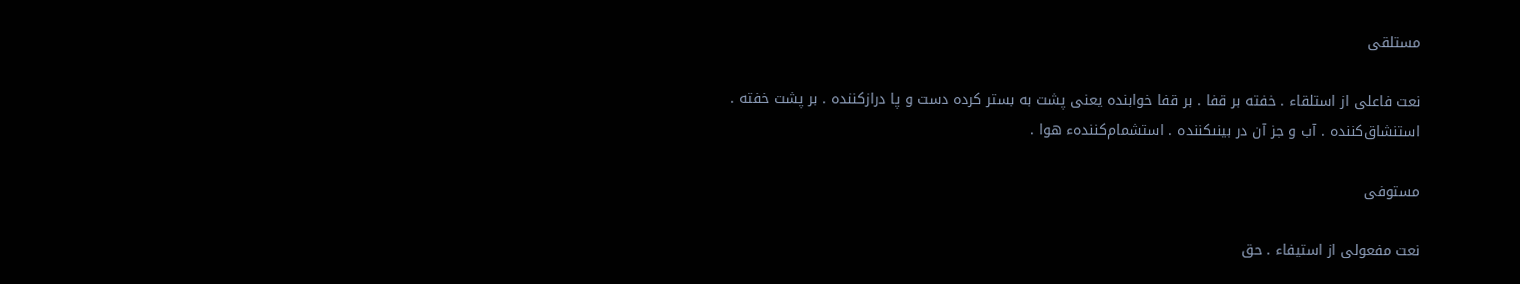مستلقى

نعت فاعلى از استلقاء . خفته بر قفا . بر قفا خوابنده يعنى پشت به بستر كرده دست و پا درازكننده . بر پشت خفته . استنشاق‌كننده . آب و جز آن در بينىكننده . استشمام‌كنندهء هوا .

مستوفى

نعت مفعولى از استيفاء . حق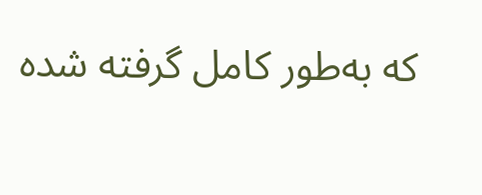كه به‌طور كامل گرفته شده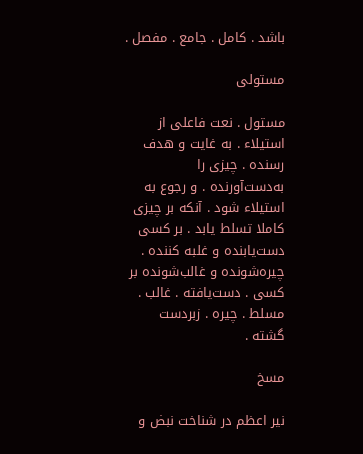باشد . كامل . جامع . مفصل .

مستولى

مستول . نعت فاعلى از استيلاء . به غايت و هدف رسنده . چيزى را به‌دست‌آورنده . و رجوع به استيلاء شود . آنكه بر چيزى كاملا تسلط يابد . بر كسى دست‌يابنده و غلبه كننده . چيره‌شونده و غالب‌شونده بر كسى . دست‌يافته . غالب . مسلط . چيره . زبردست گشته .

مسخ

نير اعظم در شناخت نبض و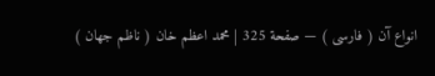انواع آن ( فارسى ) — صفحة 325 | محمد اعظم خان ( ناظم جهان )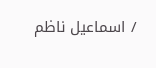/ اسماعيل ناظم